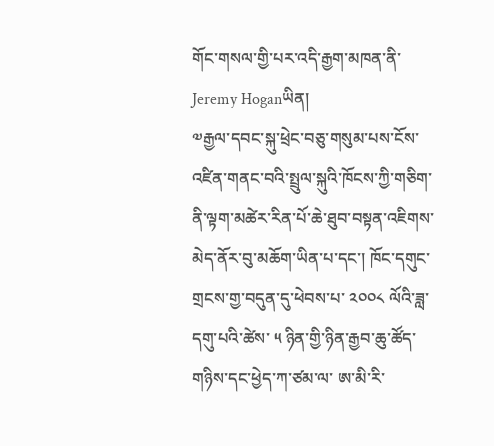གོང་གསལ་གྱི་པར་འདི་རྒྱག་མཁན་ནི་ Jeremy Hoganཡིན།
༧རྒྱལ་དབང་སྐུ་ཕྲེང་བཅུ་གསུམ་པས་ངོས་འཛིན་གནང་བའི་སྤྲུལ་སྐུའི་ཁོངས་ཀྱི་གཅིག་ནི་ལྟག་མཚེར་རིན་པོ་ཆེ་ཐུབ་བསྟན་འཇིགས་མེད་ནོར་བུ་མཆོག་ཡིན་པ་དང་། ཁོང་དགུང་གྲངས་གྱ་བདུན་དུ་ཕེབས་པ་ ༢༠༠༨ ལོའི་ཟླ་དགུ་པའི་ཚེས་ ༥ ཉིན་གྱི་ཉིན་རྒྱབ་ཆུ་ཚོད་གཉིས་དང་ཕྱེད་ཀ་ཙམ་ལ་ ཨ་མི་རི་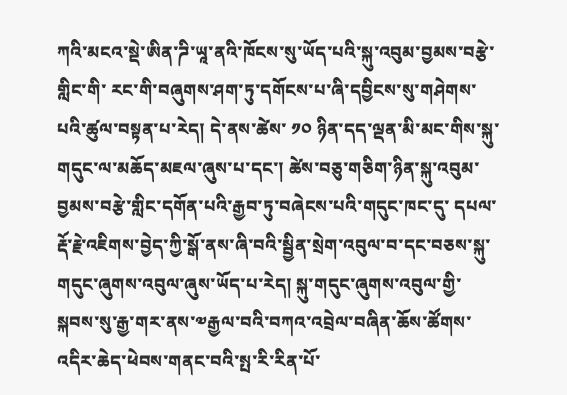ཀའི་མངའ་སྡེ་ཨིན་ཌི་ཡཱ་ནའི་ཁོངས་སུ་ཡོད་པའི་སྐུ་འབུམ་བྱམས་བརྩེ་གླིང་གི་ རང་གི་བཞུགས་ཤག་ཏུ་དགོངས་པ་ཞི་དབྱིངས་སུ་གཤེགས་པའི་ཚུལ་བསྟན་པ་རེད། དེ་ནས་ཚེས་ ༡༠ ཉིན་དད་ལྡན་མི་མང་གིས་སྐུ་གདུང་ལ་མཆོད་མཇལ་ཞུས་པ་དང་། ཚེས་བཅུ་གཅིག་ཉིན་སྐུ་འབུམ་བྱམས་བརྩེ་གླིང་དགོན་པའི་རྒྱབ་ཏུ་བཞེངས་པའི་གདུང་ཁང་དུ་ དཔལ་རྡོ་རྗེ་འཇིགས་བྱེད་ཀྱི་སྒོ་ནས་ཞི་བའི་སྦྱིན་སྲེག་འབུལ་བ་དང་བཅས་སྐུ་གདུང་ཞུགས་འབུལ་ཞུས་ཡོད་པ་རེད། སྐུ་གདུང་ཞུགས་འབུལ་གྱི་སྐབས་སུ་རྒྱ་གར་ནས་༧རྒྱལ་བའི་བཀའ་འབྲེལ་བཞིན་ཆོས་ཚོགས་འདིར་ཆེད་ཕེབས་གནང་བའི་སྤ་རི་རིན་པོ་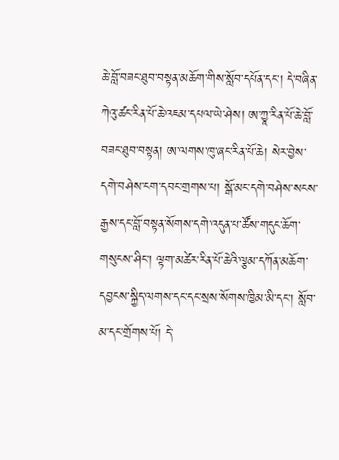ཆེ་བློ་བཟང་ཐུབ་བསྟན་མཆོག་གིས་སློབ་དཔོན་དང་། དེ་བཞིན་ཀེའུ་ཚང་རིན་པོ་ཆེ་འཇམ་དཔལ་ཡེ་ཤེས། ཨ་ཀྱཱ་རིན་པོ་ཆེ་བློ་བཟང་ཐུབ་བསྟན། ཨ་ལགས་ཁུ་ཞང་རིན་པོ་ཆེ། སེར་བྱེས་དགེ་བཤེས་ངག་དབང་གྲགས་པ། སྒོ་མང་དགེ་བཤེས་སངས་རྒྱས་དང་བློ་བསྟན་སོགས་དགེ་འདུན་པ་ཚོས་གདུང་ཆོག་གསུངས་ཤིང་། ལྟག་མཚེར་རིན་པོ་ཆེའི་ལྕམ་དཀོན་མཆོག་དབྱངས་སྐྱིད་ལགས་དང་དང་སྲས་སོགས་ཁྱིམ་མི་དང་། སློབ་མ་དང་གྲོགས་པོ། དེ་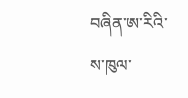བཞིན་ཨ་རིའི་ས་ཁུལ་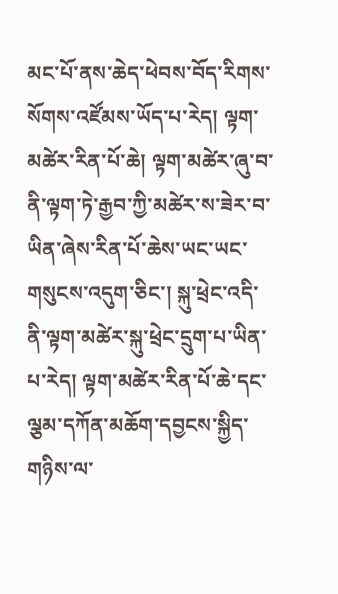མང་པོ་ནས་ཆེད་ཕེབས་བོད་རིགས་སོགས་འཛོམས་ཡོད་པ་རེད། ལྟག་མཚེར་རིན་པོ་ཆེ། ལྟག་མཚེར་ཞུ་བ་ནི་ལྟག་ཏེ་རྒྱབ་ཀྱི་མཚེར་ས་ཟེར་བ་ཡིན་ཞེས་རིན་པོ་ཆེས་ཡང་ཡང་གསུངས་འདུག་ཅིང་། སྐུ་ཕྲེང་འདི་ནི་ལྟག་མཚེར་སྐུ་ཕྲེང་དྲུག་པ་ཡིན་པ་རེད། ལྟག་མཚེར་རིན་པོ་ཆེ་དང་ལྕམ་དཀོན་མཆོག་དབྱངས་སྐྱིད་གཉིས་ལ་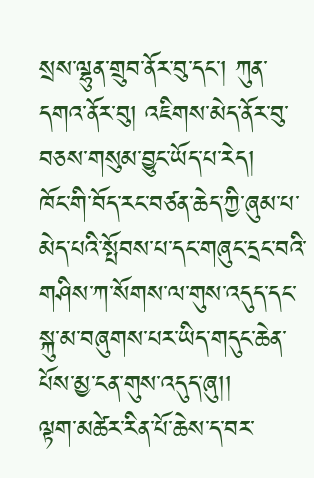སྲས་ལྷུན་གྲུབ་ནོར་བུ་དང་། ཀུན་དགའ་ནོར་བུ། འཇིགས་མེད་ནོར་བུ་བཅས་གསུམ་བྱུང་ཡོད་པ་རེད།
ཁོང་གི་བོད་རང་བཙན་ཆེད་ཀྱི་ཞུམ་པ་མེད་པའི་སྤོབས་པ་དང་གཞུང་དྲང་བའི་གཤིས་ཀ་སོགས་ལ་གུས་འདུད་དང་སྐུ་མ་བཞུགས་པར་ཡིད་གདུང་ཆེན་པོས་མྱ་ངན་གུས་འདུད་ཞུ།།
ལྟག་མཚེར་རིན་པོ་ཆེས་ད་བར་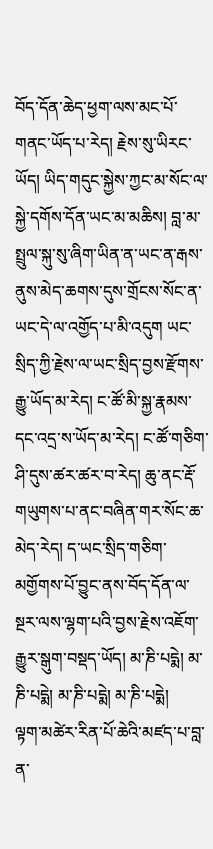བོད་དོན་ཆེད་ཕྱག་ལས་མང་པོ་གནང་ཡོད་པ་རེད། རྗེས་སུ་ཡིརང་ཡོད། ཡིད་གདུང་སྐྱེས་ཀྱང་མ་སོང་ལ་སྐྱེ་དགོས་དོན་ཡང་མ་མཆིས། བླ་མ་སྤྲུལ་སྐུ་སུ་ཞིག་ཡིན་ན་ཡང་ན་རྒས་ནུས་མེད་ཆགས་དུས་གྲོངས་སོང་ན་ཡང་དེ་ལ་འགྱོད་པ་མི་འདུག ཡང་སྲིད་ཀྱི་རྗེས་ལ་ཡང་སྲིད་བྱས་རྫོགས་རྒྱུ་ཡོད་མ་རེད། ང་ཚོ་མི་སྐྱ་རྣམས་དང་འདྲ་ས་ཡོད་མ་རེད། ང་ཚོ་གཅིག་ཤི་དུས་ཚར་ཚར་བ་རེད། ཆུ་ནང་རྡོ་གཡུགས་པ་ནང་བཞིན་གར་སོང་ཆ་མེད་རེད། ད་ཡང་སྲིད་གཅིག་མགྱོགས་པོ་བྱུང་ནས་བོད་དོན་ལ་སྔར་ལས་ལྷག་པའི་བྱས་རྗེས་འཇོག་རྒྱུར་སྒུག་བསྡད་ཡོད། མ་ཎི་པདྨེ། མ་ཎི་པདྨེ། མ་ཎི་པདྨེ། མ་ཎི་པདྨེ།
ལྟག་མཚེར་རིན་པོ་ཆེའི་མཛད་པ་བླ་ན་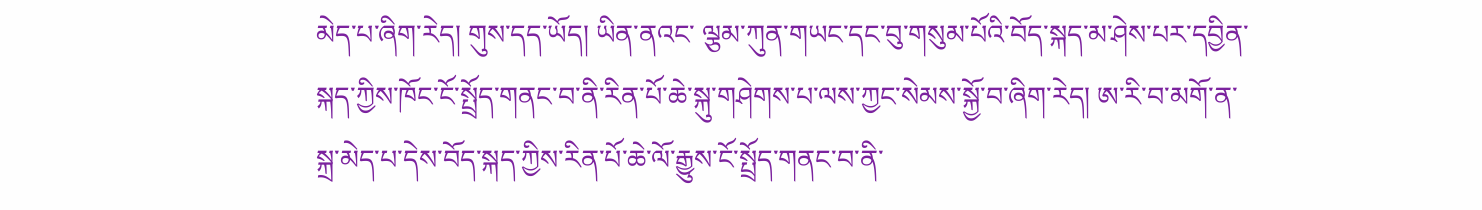མེད་པ་ཞིག་རེད། གུས་དད་ཡོད། ཡིན་ནའང་ ལྕམ་ཀུན་གཡང་དང་བུ་གསུམ་པོའི་བོད་སྐད་མ་ཤེས་པར་དབྱིན་སྐད་ཀྱིས་ཁོང་ངོ་སྤྲོད་གནང་བ་ནི་རིན་པོ་ཆེ་སྐུ་གཤེགས་པ་ལས་ཀྱང་སེམས་སྐྱོ་བ་ཞིག་རེད། ཨ་རི་བ་མགོ་ན་སྐྲ་མེད་པ་དེས་བོད་སྐད་ཀྱིས་རིན་པོ་ཆེ་ལོ་རྒྱུས་ངོ་སྤྲོད་གནང་བ་ནི་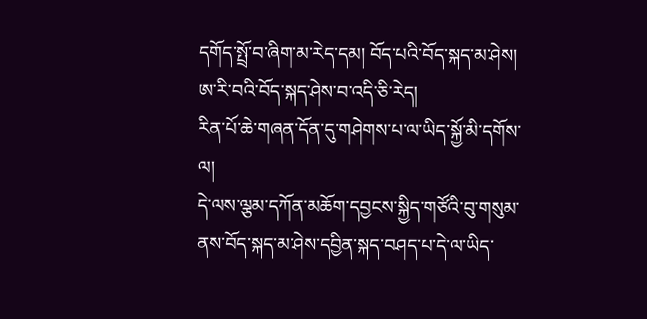དགོད་སྤྲོ་བ་ཞིག་མ་རེད་དམ། བོད་པའི་བོད་སྐད་མ་ཤེས། ཨ་རི་བའི་བོད་སྐད་ཤེས་བ་འདི་ཅི་རེད།
རིན་པོ་ཆེ་གཞན་དོན་དུ་གཤེགས་པ་ལ་ཡིད་སྐྱོ་མི་དགོས་ལ།
དེ་ལས་ལྕམ་དཀོན་མཆོག་དབྱངས་སྐྱིད་གཙོའི་བུ་གསུམ་ནས་བོད་སྐད་མ་ཤེས་དབྱིན་སྐད་བཤད་པ་དེ་ལ་ཡིད་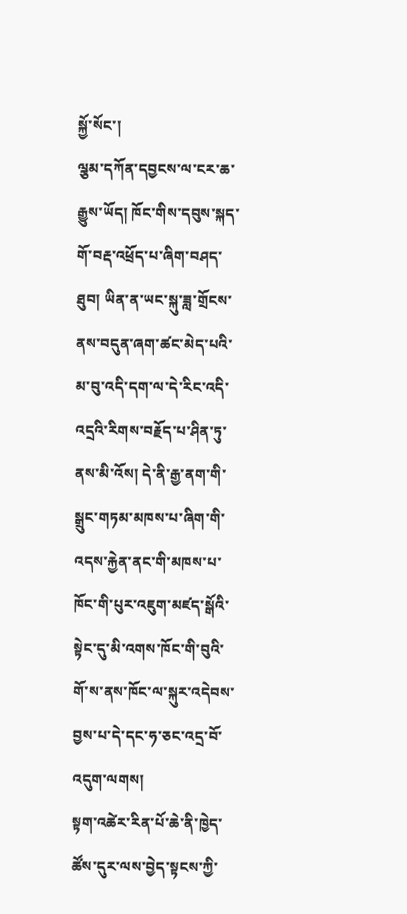སྐྱོ་སོང་།
ལྕམ་དཀོན་དབྱངས་ལ་ངར་ཆ་རྒྱུས་ཡོད། ཁོང་གིས་དབུས་སྐད་གོ་བརྡ་འཕྲོད་པ་ཞིག་བཤད་ཐུབ། ཡིན་ན་ཡང་སྐུ་ཟླ་གྲོངས་ནས་བདུན་ཞག་ཚང་མེད་པའི་མ་བུ་འདི་དག་ལ་དེ་རིང་འདི་འདྲའི་རིགས་བརྗོད་པ་ཤིན་ཏུ་ནས་མི་འོས། དེ་ནི་རྒྱ་ནག་གི་སྒྲུང་གཏམ་མཁས་པ་ཞིག་གི་འདས་རྐྱེན་ནང་གི་མཁས་པ་ཁོང་གི་པུར་འཇུག་མཛད་སྒོའི་སྟེང་དུ་མི་འགས་ཁོང་གི་བུའི་གོ་ས་ནས་ཁོང་ལ་སྐུར་འདེབས་བྱས་པ་དེ་དང་ཧ་ཅང་འདྲ་བོ་འདུག་ལགས།
སྟག་འཚེར་རིན་པོ་ཆེ་ནི་ཁྱེད་ཚོས་དུར་ལས་བྱེད་སྟངས་ཀྱི་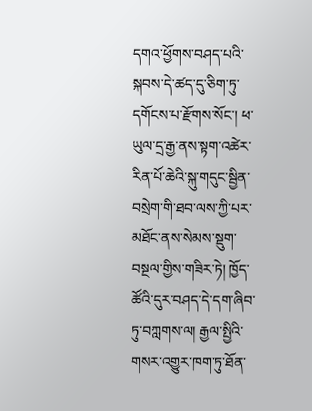དགའ་ཕྱོགས་བཤད་པའི་སྐབས་དེ་ཚད་དུ་ཅིག་ཏུ་དགོངས་པ་རྫོགས་སོང་། ཕ་ཡུལ་དྲ་རྒྱ་ནས་སྟག་འཚེར་རིན་པོ་ཆེའི་སྐུ་གདུང་སྦྱིན་བསྲེག་གི་ཐབ་ལས་ཀྱི་པར་མཐོང་ནས་སེམས་སྡུག་བསྔལ་གྱིས་གཟིར་ཏེ། ཁྱོད་ཚོའི་དུར་བཤད་དེ་དག་ཞིབ་ཏུ་བཀླགས་ལ། རྒྱལ་སྤྱིའི་གསར་འགྱུར་ཁག་ཏུ་ཐོན་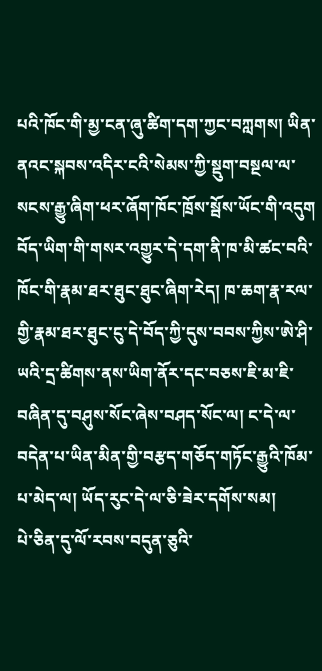པའི་ཁོང་གི་མྱ་ངན་ཞུ་ཚིག་དག་ཀྱང་བཀླགས། ཡིན་ནའང་སྐབས་འདིར་ངའི་སེམས་ཀྱི་སྡུག་བསྔལ་ལ་སངས་རྒྱུ་ཞིག་ཕར་ཞོག་ཁོང་ཁྲོས་སྦོས་ཡོང་གི་འདུག བོད་ཡིག་གི་གསར་འགྱུར་དེ་དག་ནི་ཁ་མི་ཚང་བའི་ཁོང་གི་རྣམ་ཐར་ཐུང་ཐུང་ཞིག་རེད། ཁ་ཆག་རྣ་རལ་གྱི་རྣམ་ཐར་ཐུང་ངུ་དེ་བོད་ཀྱི་དུས་བབས་ཀྱིས་ཨེ་ཤི་ཡའི་དྲ་ཚིགས་ནས་ཡིག་ནོར་དང་བཅས་ཇི་མ་ཇི་བཞིན་དུ་བཤུས་སོང་ཞེས་བཤད་སོང་ལ། ང་དེ་ལ་བདེན་པ་ཡིན་མིན་གྱི་བརྩད་གཅོད་གཏོང་རྒྱུའི་ཁོམ་པ་མེད་ལ། ཡོད་རུང་དེ་ལ་ཅི་ཟེར་དགོས་སམ།
པེ་ཅིན་དུ་ལོ་རབས་བདུན་ཅུའི་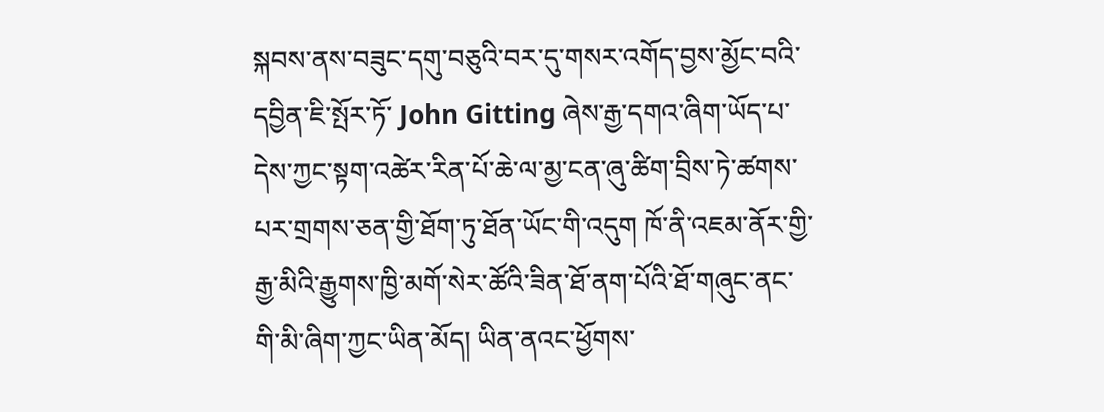སྐབས་ནས་བཟུང་དགུ་བཅུའི་བར་དུ་གསར་འགོད་བྱས་མྱོང་བའི་དབྱིན་ཇི་སྤོར་ཏོ་ John Gitting ཞེས་རྒྱ་དགའ་ཞིག་ཡོད་པ་དེས་ཀྱང་སྟག་འཚེར་རིན་པོ་ཆེ་ལ་མྱ་ངན་ཞུ་ཚིག་བྲིས་ཏེ་ཚགས་པར་གྲགས་ཅན་གྱི་ཐོག་ཏུ་ཐོན་ཡོང་གི་འདུག ཁོ་ནི་འཇམ་ནོར་གྱི་རྒྱ་མིའི་རྒྱུགས་ཁྱི་མགོ་སེར་ཚོའི་ཟིན་ཐོ་ནག་པོའི་ཐོ་གཞུང་ནང་གི་མི་ཞིག་ཀྱང་ཡིན་མོད། ཡིན་ནའང་ཕྱོགས་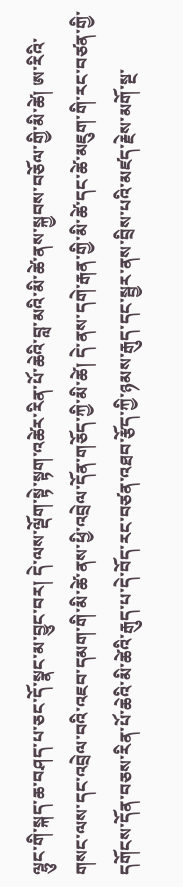ལྷུང་གི་སྐད་ཆ་བཤད་པ་ཅང་དོ་སྣང་མ་བྱུང་བར། དེ་ལས་ལྡོག་སྟེ་སྟག་འཚེར་རིན་པོ་ཆེའི་བླ་མའི་མི་ཚེ་ནས་སྐྱབས་བཅོལ་གྱི་མི་ཚེ། ཨ་རིའི་གསང་ལས་དང་འབྲེལ་བའི་འཇབ་དམག་གི་མི་ཚེ་ནས་ཕྱི་འབྲེལ་དོན་གཅོད་ཀྱི་མི་ཚེ། དེ་ནས་དགེ་རྒན་གྱི་མི་ཚེ་དང་ཚེ་མཇུག་གི་རང་བཙན་གྱི་དགོངས་དོན་བཅས་རིན་པོ་ཆེའི་མི་ཚེའི་རྒུད་པ་དེ་བོད་རང་བཙན་འཐབ་རྩོད་ཀྱི་ཉམས་རྒུད་དང་སྦྱར་ནས་བྲིས་པའི་མཛད་རྗེས་མགོ་སྔ་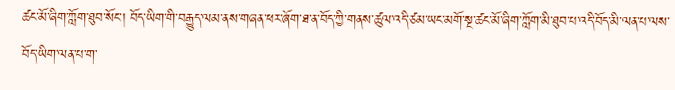ཚང་མོ་ཞིག་ཀློག་ཐུབ་སོང་། བོད་ཡིག་གི་བརྒྱུད་ལམ་ནས་གཞན་ཕར་ཞོག་ཐ་ན་བོད་ཀྱི་གནས་ཚུལ་འདི་ཙམ་ཡང་མགོ་སྔ་ཚང་མོ་ཞིག་ཀློག་མི་ཐུབ་པ་འདི་བོད་མི་ལན་པ་ལས་བོད་ཡིག་ལན་པ་ག་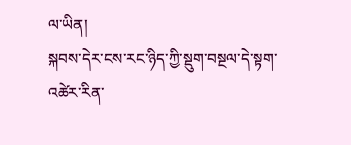ལ་ཡིན།
སྐབས་དེར་ངས་རང་ཉིད་ཀྱི་སྡུག་བསྔལ་དེ་སྟག་འཚེར་རིན་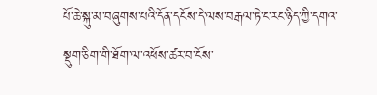པོ་ཆེ་སྐུ་མ་བཞུགས་པའི་དོན་དངོས་དེ་ལས་བརྒལ་ཏེ་ང་རང་ཉིད་ཀྱི་དགའ་སྡུག་ཅིག་གི་ཐོག་ལ་འཕོས་ཚར་བ་ངོས་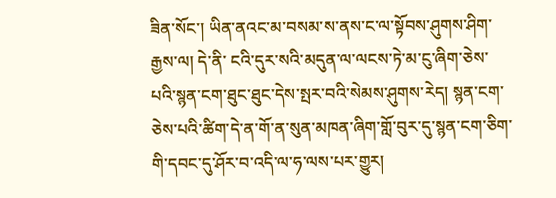ཟིན་སོང་། ཡིན་ནའང་མ་བསམ་ས་ནས་ང་ལ་སྟོབས་ཤུགས་ཤིག་རྒྱས་ལ། དེ་ནི་ ངའི་དུར་སའི་མདུན་ལ་ལངས་ཏེ་མ་ངུ་ཞིག་ཅེས་པའི་སྙན་ངག་ཐུང་ཐུང་དེས་སྤར་བའི་སེམས་ཤུགས་རེད། སྙན་ངག་ཅེས་པའི་ཚིག་དེ་ན་གོ་ན་སུན་མཁན་ཞིག་གློ་བུར་དུ་སྙན་ངག་ཅིག་གི་དབང་དུ་ཤོར་བ་འདི་ལ་ཧ་ལས་པར་གྱུར།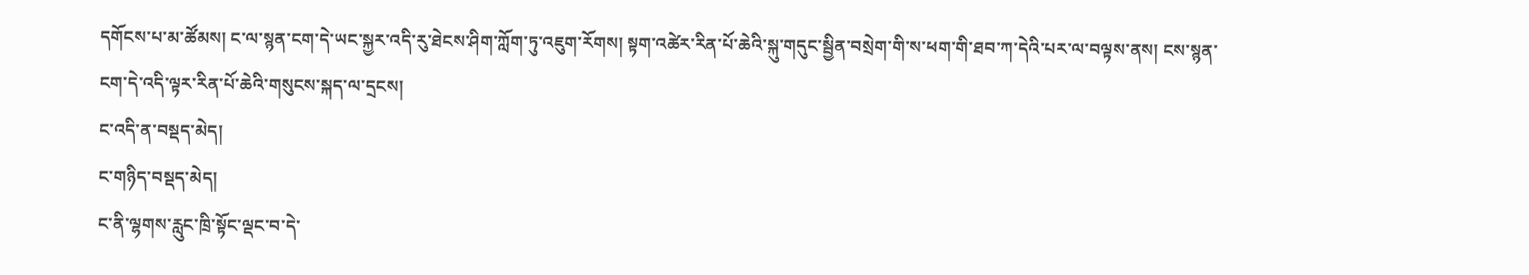དགོངས་པ་མ་ཚོམས། ང་ལ་སྙན་ངག་དེ་ཡང་སྐྱར་འདི་རུ་ཐེངས་ཤིག་ཀློག་ཏུ་འཇུག་རོགས། སྟག་འཚེར་རིན་པོ་ཆེའི་སྐུ་གདུང་སྦྱིན་བསྲེག་གི་ས་ཕག་གི་ཐབ་ཀ་དེའི་པར་ལ་བལྟས་ནས། ངས་སྙན་ངག་དེ་འདི་ལྟར་རིན་པོ་ཆེའི་གསུངས་སྐད་ལ་དྲངས།
ང་འདི་ན་བསྡད་མེད།
ང་གཉིད་བསྡད་མེད།
ང་ནི་ལྷགས་རླུང་ཁྲི་སྟོང་ལྡང་བ་དེ་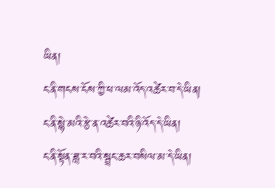ཡིན།
ང་ནི་གངས་ངོས་ཀྱི་ཕ་ལམ་འོད་འཚེར་བ་དེ་ཡིན།
ང་ནི་སྙེ་མའི་རྩེ་ན་འཚེར་བའི་ཉི་འོད་དེ་ཡིན།
ང་ནི་སྟོན་ཟླ་ར་བའི་སྦྲང་ཆར་བསིལ་མ་དེ་ཡིན།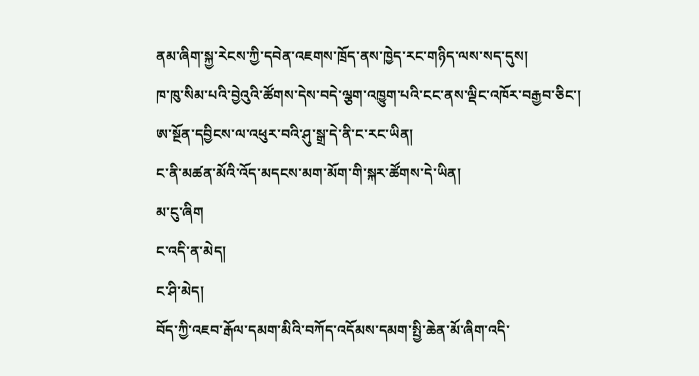ནམ་ཞིག་སྐྱ་རེངས་ཀྱི་དབེན་འཇགས་ཁྲོད་ནས་ཁྱེད་རང་གཉིད་ལས་སད་དུས།
ཁ་ཁུ་སིམ་པའི་བྱེའུའི་ཚོགས་དེས་བདེ་ལྕག་འཁྱུག་པའི་ངང་ནས་ལྡིང་འཁོར་བརྒྱབ་ཅིང་།
ཨ་སྔོན་དབྱིངས་ལ་འཕུར་བའི་ཤུ་སྒྲ་དེ་ནི་ང་རང་ཡིན།
ང་ནི་མཚན་མོའི་འོད་མདངས་མག་མོག་གི་སྐར་ཚོགས་དེ་ཡིན།
མ་ངུ་ཞིག
ང་འདི་ན་མེད།
ང་ཤི་མེད།
བོད་ཀྱི་འཇབ་རྒོལ་དམག་མིའི་བཀོད་འདོམས་དམག་སྤྱི་ཆེན་མོ་ཞིག་འདི་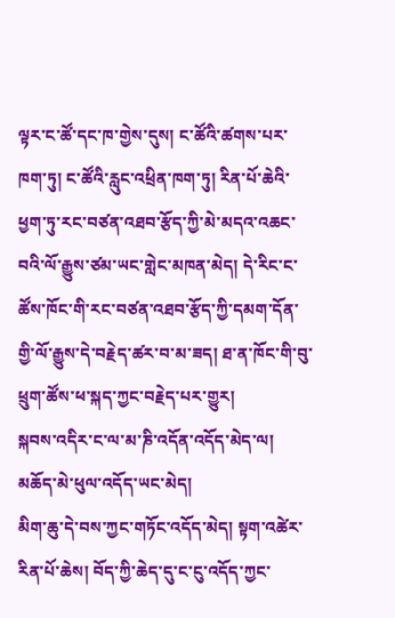ལྟར་ང་ཚོ་དང་ཁ་གྱེས་དུས། ང་ཚོའི་ཚགས་པར་ཁག་ཏུ། ང་ཚོའི་རླུང་འཕྲིན་ཁག་ཏུ། རིན་པོ་ཆེའི་ཕྱག་ཏུ་རང་བཙན་འཐབ་རྩོད་ཀྱི་མེ་མདའ་འཆང་བའི་ལོ་རྒྱུས་ཙམ་ཡང་གླེང་མཁན་མེད། དེ་རིང་ང་ཚོས་ཁོང་གི་རང་བཙན་འཐབ་རྩོད་ཀྱི་དམག་དོན་གྱི་ལོ་རྒྱུས་དེ་བརྗེད་ཚར་བ་མ་ཟད། ཐ་ན་ཁོང་གི་བུ་ཕྲུག་ཚོས་ཕ་སྐད་ཀྱང་བརྗེད་པར་གྱུར།
སྐབས་འདིར་ང་ལ་མ་ཎི་འདོན་འདོད་མེད་ལ། མཆོད་མེ་ཕུལ་འདོད་ཡང་མེད།
མིག་ཆུ་དེ་བས་ཀྱང་གཏོང་འདོད་མེད། སྟག་འཚེར་རིན་པོ་ཆེས། བོད་ཀྱི་ཆེད་དུ་ང་ངུ་འདོད་ཀྱང་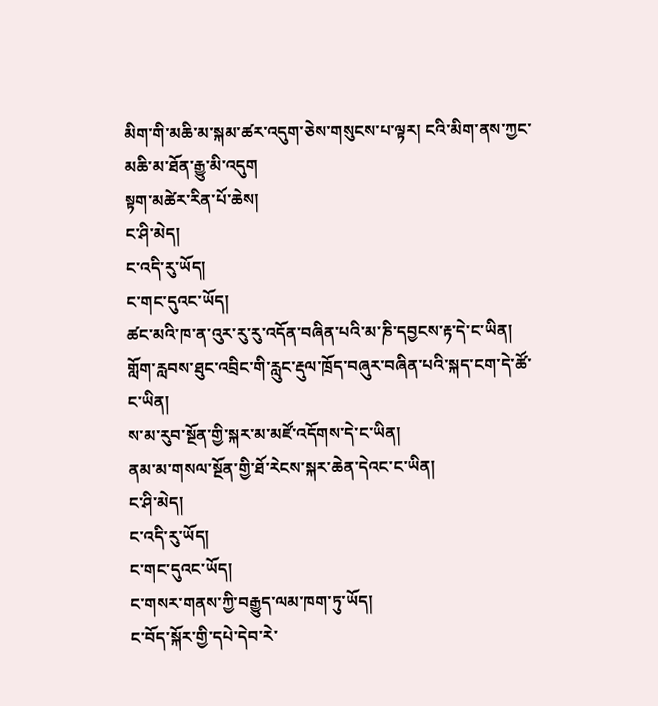མིག་གི་མཆི་མ་སྐམ་ཚར་འདུག་ཅེས་གསུངས་པ་ལྟར། ངའི་མིག་ནས་ཀྱང་མཆི་མ་ཐོན་རྒྱུ་མི་འདུག
སྟག་མཚེར་རིན་པོ་ཆེས།
ང་ཤི་མེད།
ང་འདི་རུ་ཡོད།
ང་གང་དུའང་ཡོད།
ཚང་མའི་ཁ་ན་འུར་རུ་རུ་འདོན་བཞིན་པའི་མ་ཎི་དབྱངས་རྟ་དེ་ང་ཡིན།
གློག་རླབས་ཐུང་འབྲིང་གི་རླུང་རྡུལ་ཁྲོད་བཞུར་བཞིན་པའི་སྐད་ངག་དེ་ཚོ་ང་ཡིན།
ས་མ་རུབ་སྔོན་གྱི་སྐར་མ་མཛོ་འདོགས་དེ་ང་ཡིན།
ནམ་མ་གསལ་སྔོན་གྱི་ཐོ་རེངས་སྐར་ཆེན་དེའང་ང་ཡིན།
ང་ཤི་མེད།
ང་འདི་རུ་ཡོད།
ང་གང་དུའང་ཡོད།
ང་གསར་གནས་ཀྱི་བརྒྱུད་ལམ་ཁག་ཏུ་ཡོད།
ང་བོད་སྐོར་གྱི་དཔེ་དེབ་རེ་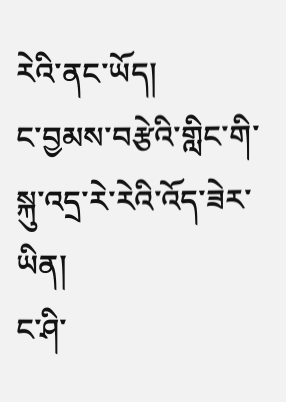རེའི་ནང་ཡོད།
ང་བྱམས་བརྩེའི་གླིང་གི་སྐུ་འདྲ་རེ་རེའི་འོད་ཟེར་ཡིན།
ང་ཤི་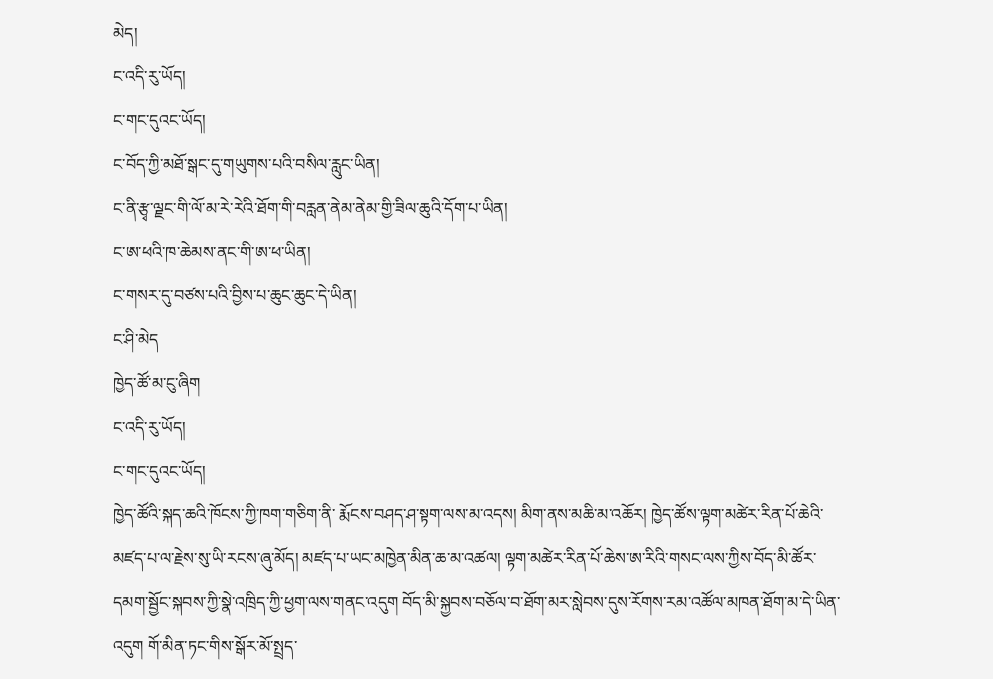མེད།
ང་འདི་རུ་ཡོད།
ང་གང་དུའང་ཡོད།
ང་བོད་ཀྱི་མཐོ་སྒང་དུ་གཡུགས་པའི་བསིལ་རླུང་ཡིན།
ང་ནི་རྩྭ་ལྗང་གི་ལོ་མ་རེ་རེའི་ཐོག་གི་བརླན་ནེམ་ནེམ་གྱི་ཟིལ་ཆུའི་དོག་པ་ཡིན།
ང་ཨ་ཕའི་ཁ་ཆེམས་ནང་གི་ཨ་ཕ་ཡིན།
ང་གསར་དུ་བཙས་པའི་བྱིས་པ་ཆུང་ཆུང་དེ་ཡིན།
ང་ཤི་མེད
ཁྱེད་ཚོ་མ་ངུ་ཞིག
ང་འདི་རུ་ཡོད།
ང་གང་དུའང་ཡོད།
ཁྱེད་ཚོའི་སྐད་ཆའི་ཁོངས་ཀྱི་ཁག་གཅིག་ནི་ རྨོངས་བཤད་ཤ་སྟག་ལས་མ་འདས། མིག་ནས་མཆི་མ་འཆོར། ཁྱེད་ཚོས་ལྟག་མཚེར་རིན་པོ་ཆེའི་མཛད་པ་ལ་རྗེས་སུ་ཡི་རངས་ཞུ་མོད། མཛད་པ་ཡང་མཁྱེན་མིན་ཆ་མ་འཚལ། ལྟག་མཚེར་རིན་པོ་ཆེས་ཨ་རིའི་གསང་ལས་ཀྱིས་བོད་མི་ཚོར་དམག་སྦྱོང་སྐབས་ཀྱི་སྣེ་འཁྲིད་ཀྱི་ཕྱག་ལས་གནང་འདུག བོད་མི་སྐྱབས་བཅོལ་བ་ཐོག་མར་སླེབས་དུས་རོགས་རམ་འཚོལ་མཁན་ཐོག་མ་དེ་ཡིན་འདུག གོ་མིན་ཏང་གིས་སྒོར་མོ་སྤྲད་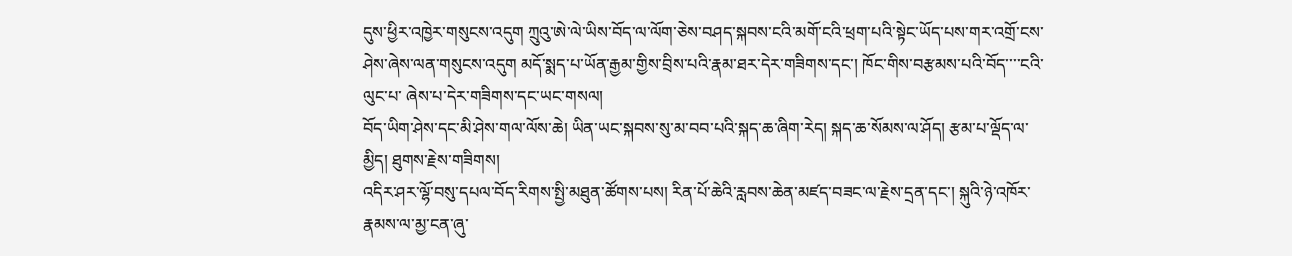དུས་ཕྱིར་འཁྱེར་གསུངས་འདུག ཀྲུའུ་ཨེ་ལེ་ཡིས་བོད་ལ་ལོག་ཅེས་བཤད་སྐབས་ངའི་མགོ་ངའི་ཕྲག་པའི་སྟེང་ཡོད་པས་གར་འགྲོ་ངས་ཤེས་ཞེས་ལན་གསུངས་འདུག མདོ་སྨད་པ་ཡོན་རྒྱམ་གྱིས་བྲིས་པའི་རྣམ་ཐར་དེར་གཟིགས་དང་། ཁོང་གིས་བརྩམས་པའི་བོད་་་་ངའི་ལུང་པ་ ཞེས་པ་དེར་གཟིགས་དང་ཡང་གསལ།
བོད་ཡིག་ཤེས་དང་མི་ཤེས་གལ་ལོས་ཆེ། ཡིན་ཡང་སྐབས་སུ་མ་བབ་པའི་སྐད་ཆ་ཞིག་རེད། སྐད་ཆ་སོམས་ལ་ཤོད། རྩམ་པ་ལྡོད་ལ་མྱིད། ཐུགས་རྗེས་གཟིགས།
འདིར་ཤར་ལྷོ་བསུ་དཔལ་བོད་རིགས་སྤྱི་མཐུན་ཚོགས་པས། རིན་པོ་ཆེའི་རླབས་ཆེན་མཛད་བཟང་ལ་རྗེས་དྲན་དང་། སྐུའི་ཉེ་འཁོར་རྣམས་ལ་མྱ་ངན་ཞུ་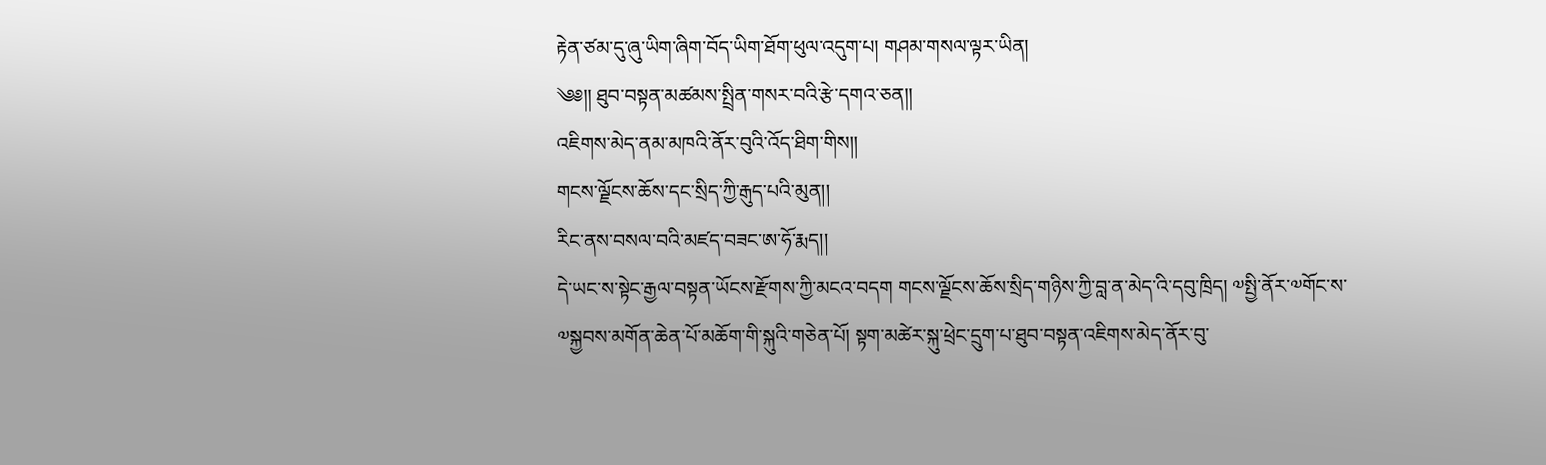རྟེན་ཙམ་དུ་ཞུ་ཡིག་ཞིག་བོད་ཡིག་ཐོག་ཕུལ་འདུག་པ། གཤམ་གསལ་ལྟར་ཡིན།
༄༅།། ཐུབ་བསྟན་མཚམས་སྤྲིན་གསར་བའི་རྩེ་དགའ་ཅན།།
འཇིགས་མེད་ནམ་མཁའི་ནོར་བུའི་འོད་ཐིག་གིས།།
གངས་ལྗོངས་ཆོས་དང་སྲིད་ཀྱི་རྒུད་པའི་མུན།།
རིང་ནས་བསལ་བའི་མཛད་བཟང་ཨ་ཧོ་རྨད།།
དེ་ཡང་ས་སྟེང་རྒྱལ་བསྟན་ཡོངས་རྫོགས་ཀྱི་མངའ་བདག གངས་ལྗོངས་ཆོས་སྲིད་གཉིས་ཀྱི་བླ་ན་མེད་འི་དབུ་ཁྲིད། ༧སྤྱི་ནོར་༧གོང་ས་༧སྐྱབས་མགོན་ཆེན་པོ་མཆོག་གི་སྐུའི་གཅེན་པོ། སྟག་མཚེར་སྐུ་ཕྲེང་དྲུག་པ་ཐུབ་བསྟན་འཇིགས་མེད་ནོར་བུ་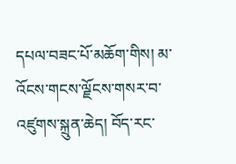དཔལ་བཟང་པོ་མཆོག་གིས། མ་འོངས་གངས་ལྗོངས་གསར་བ་འཛུགས་སྐྲུན་ཆེད། བོད་རང་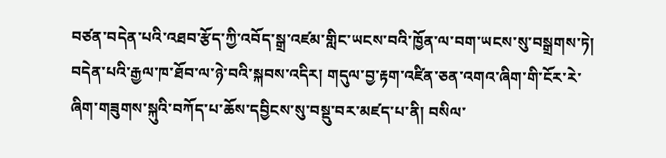བཙན་བདེན་པའི་འཐབ་རྩོད་ཀྱི་འབོད་སྒྲ་འཛམ་གླིང་ཡངས་བའི་ཁྱོན་ལ་བག་ཡངས་སུ་བསྒྲགས་ཏེ། བདེན་པའི་རྒྱལ་ཁ་ཐོབ་ལ་ཉེ་བའི་སྐབས་འདིར། གདུལ་བྱ་རྟག་འཛིན་ཅན་འགའ་ཞིག་གི་ངོར་རེ་ཞིག་གཟུགས་སྐུའི་བཀོད་པ་ཆོས་དབྱིངས་སུ་བསྡུ་བར་མཛད་པ་ནི། བསིལ་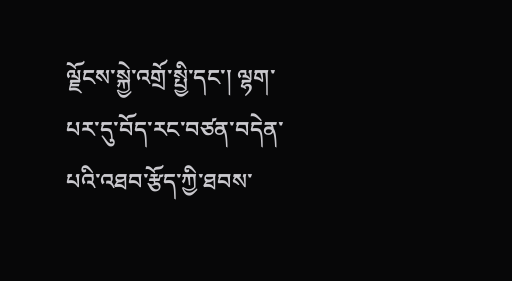ལྗོངས་སྐྱེ་འགྲོ་སྤྱི་དང་། ལྷག་པར་དུ་བོད་རང་བཙན་བདེན་པའི་འཐབ་རྩོད་ཀྱི་ཐབས་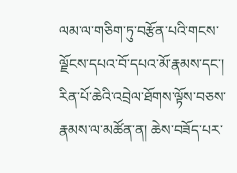ལམ་ལ་གཅིག་ཏུ་བརྩོན་པའི་གངས་ལྗོངས་དཔའ་བོ་དཔའ་མོ་རྣམས་དང་། རིན་པོ་ཆེའི་འབྲེལ་ཐོགས་ལྟོས་བཅས་རྣམས་ལ་མཚོན་ན། ཆེས་བཟོད་པར་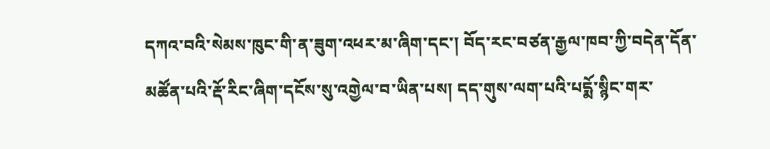དཀའ་བའི་སེམས་ཁུང་གི་ན་ཟུག་འཕར་མ་ཞིག་དང་། བོད་རང་བཙན་རྒྱལ་ཁབ་ཀྱི་བདེན་དོན་མཚོན་པའི་རྡོ་རིང་ཞིག་དངོས་སུ་འགྱེལ་བ་ཡིན་པས། དད་གུས་ལག་པའི་པདྨོ་སྙིང་གར་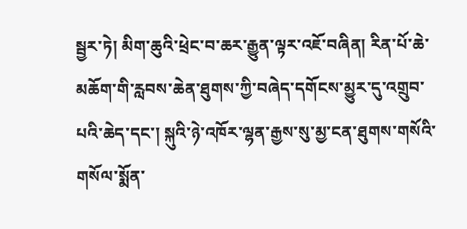སྦྱར་ཏེ། མིག་ཆུའི་ཕྲེང་བ་ཆར་རྒྱུན་ལྟར་འཇོ་བཞིན། རིན་པོ་ཆེ་མཆོག་གི་རླབས་ཆེན་ཐུགས་ཀྱི་བཞེད་དགོངས་མྱུར་དུ་འགྲུབ་པའི་ཆེད་དང་། སྐུའི་ཉེ་འཁོར་ལྷན་རྒྱས་སུ་མྱ་ངན་ཐུགས་གསོའི་གསོལ་སྨོན་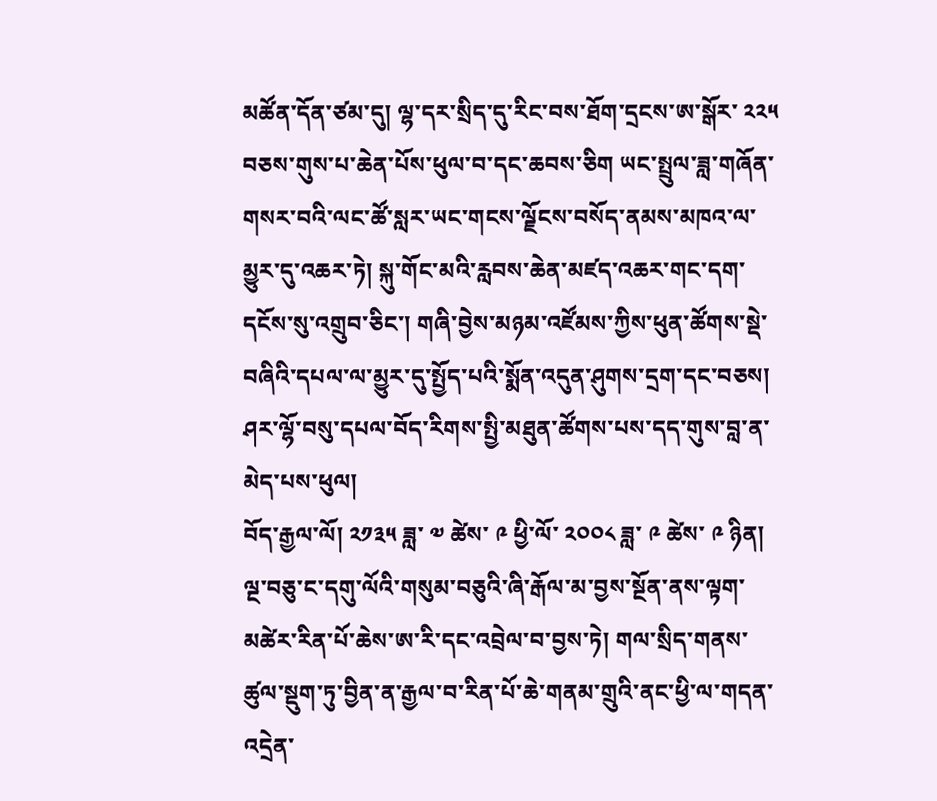མཚོན་དོན་ཙམ་དུ། ལྷ་དར་སྲིད་དུ་རིང་བས་ཐོག་དྲངས་ཨ་སྒོར་ ༢༢༥ བཅས་གུས་པ་ཆེན་པོས་ཕུལ་བ་དང་ཆབས་ཅིག ཡང་སྤྲུལ་ཟླ་གཞོན་གསར་བའི་ལང་ཚོ་སླར་ཡང་གངས་ལྗོངས་བསོད་ནམས་མཁའ་ལ་མྱུར་དུ་འཆར་ཏེ། སྐུ་གོང་མའི་རླབས་ཆེན་མཛད་འཆར་གང་དག་དངོས་སུ་འགྲུབ་ཅིང་། གཞི་བྱེས་མཉམ་འཛོམས་ཀྱིས་ཕུན་ཚོགས་སྡེ་བཞིའི་དཔལ་ལ་མྱུར་དུ་སྤྱོད་པའི་སྨོན་འདུན་ཤུགས་དྲག་དང་བཅས། ཤར་ལྷོ་བསུ་དཔལ་བོད་རིགས་སྤྱི་མཐུན་ཚོགས་པས་དད་གུས་བླ་ན་མེད་པས་ཕུལ།
བོད་རྒྱལ་ལོ། ༢༡༣༥ ཟླ་ ༧ ཚེས་ ༩ ཕྱི་ལོ་ ༢༠༠༨ ཟླ་ ༩ ཚེས་ ༩ ཉིན།
ལྔ་བཅུ་ང་དགུ་ལོའི་གསུམ་བཅུའི་ཞི་རྒོལ་མ་བྱས་སྔོན་ནས་ལྟག་མཚེར་རིན་པོ་ཆེས་ཨ་རི་དང་འབྲེལ་བ་བྱས་ཏེ། གལ་སྲིད་གནས་ཚུལ་སྡུག་ཏུ་བྱིན་ན་རྒྱལ་བ་རིན་པོ་ཆེ་གནམ་གྲུའི་ནང་ཕྱི་ལ་གདན་འདྲེན་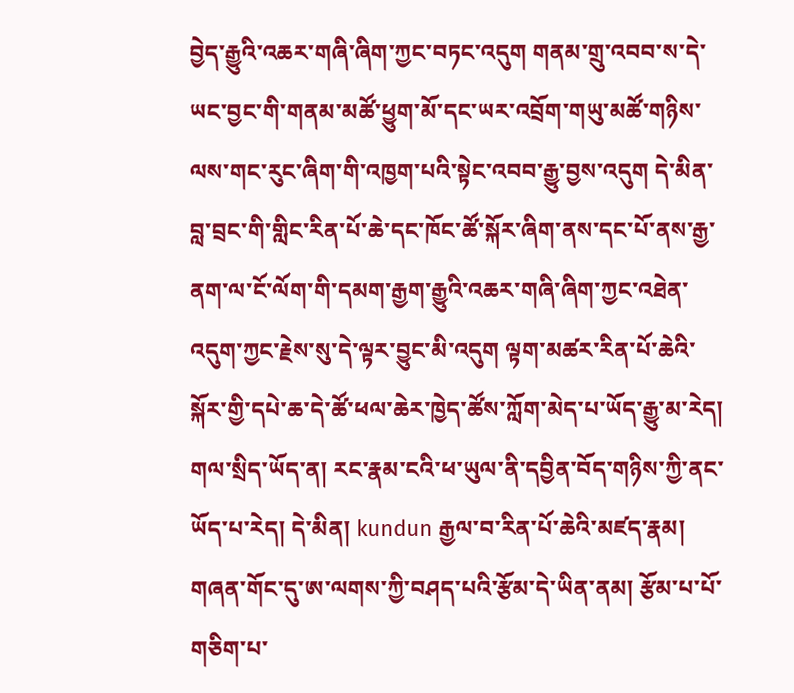བྱེད་རྒྱུའི་འཆར་གཞི་ཞིག་ཀྱང་བཏང་འདུག གནམ་གྲུ་འབབ་ས་དེ་ཡང་བྱང་གི་གནམ་མཚོ་ཕྱུག་མོ་དང་ཡར་འབྲོག་གཡུ་མཚོ་གཉིས་ལས་གང་རུང་ཞིག་གི་འཁྱག་པའི་སྟེང་འབབ་རྒྱུ་བྱས་འདུག དེ་མིན་བླ་བྲང་གི་གླིང་རིན་པོ་ཆེ་དང་ཁོང་ཚོ་སྐོར་ཞིག་ནས་དང་པོ་ནས་རྒྱ་ནག་ལ་ངོ་ལོག་གི་དམག་རྒྱག་རྒྱུའི་འཆར་གཞི་ཞིག་ཀྱང་འཐེན་འདུག་ཀྱང་རྗེས་སུ་དེ་ལྟར་བྱུང་མི་འདུག ལྟག་མཚར་རིན་པོ་ཆེའི་སྐོར་གྱི་དཔེ་ཆ་དེ་ཚོ་ཕལ་ཆེར་ཁྱེད་ཚོས་ཀློག་མེད་པ་ཡོད་རྒྱུ་མ་རེད། གལ་སྲིད་ཡོད་ན། རང་རྣམ་ངའི་ཕ་ཡུལ་ནི་དབྱིན་བོད་གཉིས་ཀྱི་ནང་ཡོད་པ་རེད། དེ་མིན། kundun རྒྱལ་བ་རིན་པོ་ཆེའི་མཛད་རྣམ། གཞན་གོང་དུ་ཨ་ལགས་ཀྱི་བཤད་པའི་རྩོམ་དེ་ཡིན་ནམ། རྩོམ་པ་པོ་གཅིག་པ་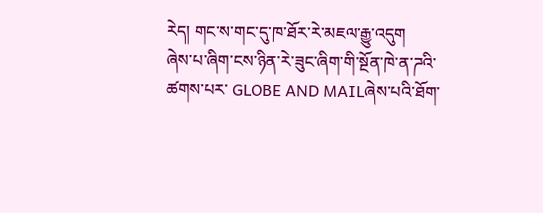རེད། གང་ས་གང་དུ་ཁ་ཐོར་རེ་མཇལ་རྒྱུ་འདུག
ཞེས་པ་ཞིག་ངས་ཉིན་རེ་ཟུང་ཞིག་གི་སྔོན་ཁེ་ན་ཌའི་ཚགས་པར་ GLOBE AND MAILཞེས་པའི་ཐོག་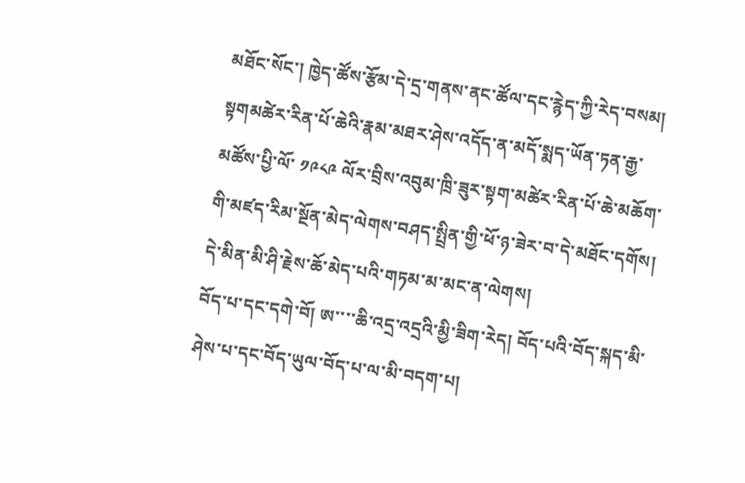མཐོང་སོང་། ཁྱེད་ཚོས་རྩོམ་དེ་དྲ་གནས་ནང་ཚོལ་དང་རྙེད་ཀྱི་རེད་བསམ།
སྟགམཚེར་རིན་པོ་ཆེའི་རྣམ་མཐར་ཤེས་འདོད་ན་མདོ་སྨད་ཡོན་ཏན་རྒྱ་མཚོས་པྱི་ལོ་ ༡༩༨༩ ལོར་བྲིས་འབུམ་ཁྲི་ཟུར་སྟག་མཚེར་རིན་པོ་ཆེ་མཆོག་གི་མཛད་རིམ་སྔོན་མེད་ལེགས་བཤད་སྤྲིན་གྱི་ཕོ་ཉ་ཟེར་བ་དེ་མཐོང་དགོས། དེ་མིན་མི་ཤི་རྗེས་ཆོ་མེད་པའི་གཏམ་མ་མང་ན་ལེགས།
བོད་པ་དང་དགེ་བོ། ཨ་་་་ཆི་འདྲ་འདྲའི་མྱི་ཟིག་རེད། བོད་པའི་བོད་སྐད་མི་ཤེས་པ་དང་བོད་ཡུལ་བོད་པ་ལ་མི་བདག་པ།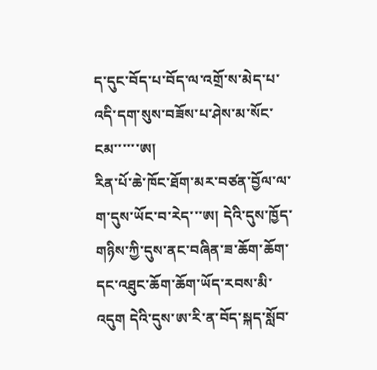ད་དུང་བོད་པ་བོད་ལ་འགྲོ་ས་མེད་པ་འདི་དག་སུས་བཟོས་པ་ཤེས་མ་སོང་ངམ་་་་་་ཨ།
རིན་པོ་ཆེ་ཁོང་ཐོག་མར་བཙན་བྱོལ་ལ་ག་དུས་ཡོང་བ་རེད་་་ཨ། དེའི་དུས་ཁྱོད་གཉིས་ཀྱི་དུས་ནང་བཞིན་ཟ་ཆོག་ཆོག་དང་འཐུང་ཆོག་ཆོག་ཡོད་རབས་མི་འདུག དེའི་དུས་ཨ་རི་ན་བོད་སྐད་སློབ་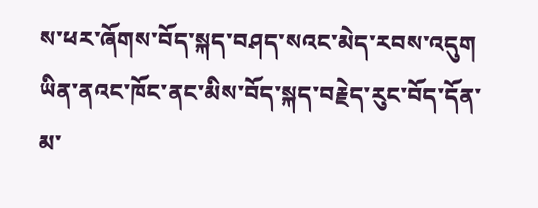ས་ཕར་ཞོགས་བོད་སྐད་བཤད་སའང་མེད་རབས་འདུག ཡིན་ནའང་ཁོང་ནང་མིས་བོད་སྐད་བརྗེད་རུང་བོད་དོན་མ་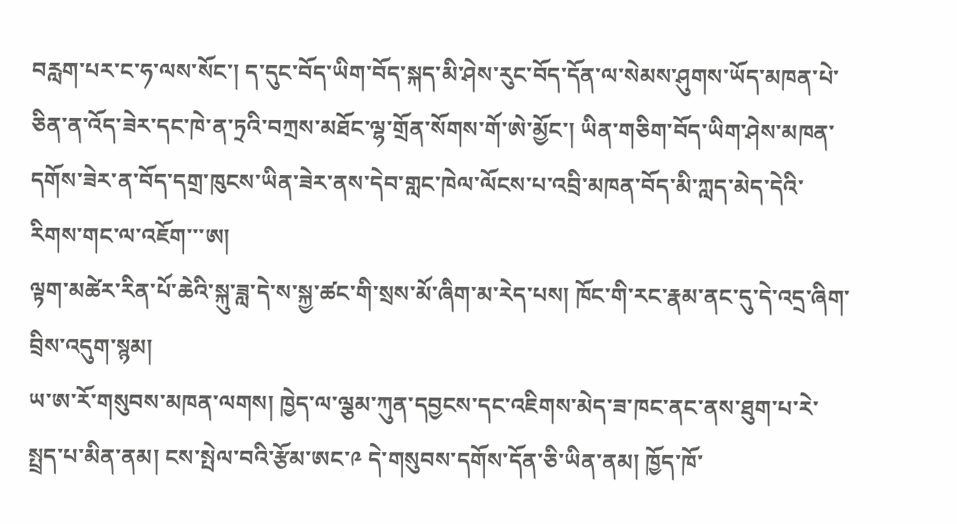བརླག་པར་ང་ཧ་ལས་སོང་། ད་དུང་བོད་ཡིག་བོད་སྐད་མི་ཤེས་རུང་བོད་དོན་ལ་སེམས་ཤུགས་ཡོད་མཁན་པེ་ཅིན་ན་འོད་ཟེར་དང་ཁེ་ན་ཏྲའི་བཀྲས་མཐོང་ལྷ་གྲོན་སོགས་གོ་ཨེ་མྱོང་། ཡིན་གཅིག་བོད་ཡིག་ཤེས་མཁན་དགོས་ཟེར་ན་བོད་དགྲ་ཁུངས་ཡིན་ཟེར་ནས་དེབ་གླང་ཁེལ་ལོངས་པ་འབྲི་མཁན་བོད་མི་ཀླད་མེད་དེའི་རིགས་གང་ལ་འཇོག་་་ཨ།
ལྟག་མཚེར་རིན་པོ་ཆེའི་སྐུ་ཟླ་དེ་ས་སྐྱ་ཚང་གི་སྲས་མོ་ཞིག་མ་རེད་པས། ཁོང་གི་རང་རྣམ་ནང་དུ་དེ་འདྲ་ཞིག་བྲིས་འདུག་སྙམ།
ཡ་ཨ་རོ་གསུབས་མཁན་ལགས། ཁྱེད་ལ་ལྕམ་ཀུན་དབྱངས་དང་འཇིགས་མེད་ཟ་ཁང་ནང་ནས་ཐུག་པ་རེ་སྤྲད་པ་མིན་ནམ། ངས་སྤེལ་བའི་རྩོམ་ཨང་༩ དེ་གསུབས་དགོས་དོན་ཅི་ཡིན་ནམ། ཁྱོད་ཁོ་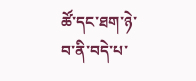ཚོ་དང་ཐག་ཉེ་བ་ནི་བདེ་པ་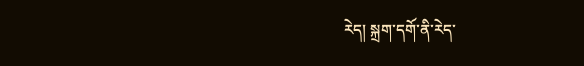རེད། སྐྲག་དགོ་ནི་རེད་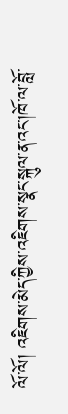ལོ་ལོ། འཇིགས་མེད་ཀྱིས་འཇིགས་སྣང་སྐུལ་ན་འང་།ཁོ་ལ་བློ་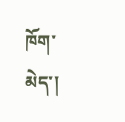ཁོག་མེད་།